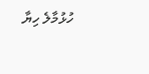ހުޅުމާލެ ހިޔާ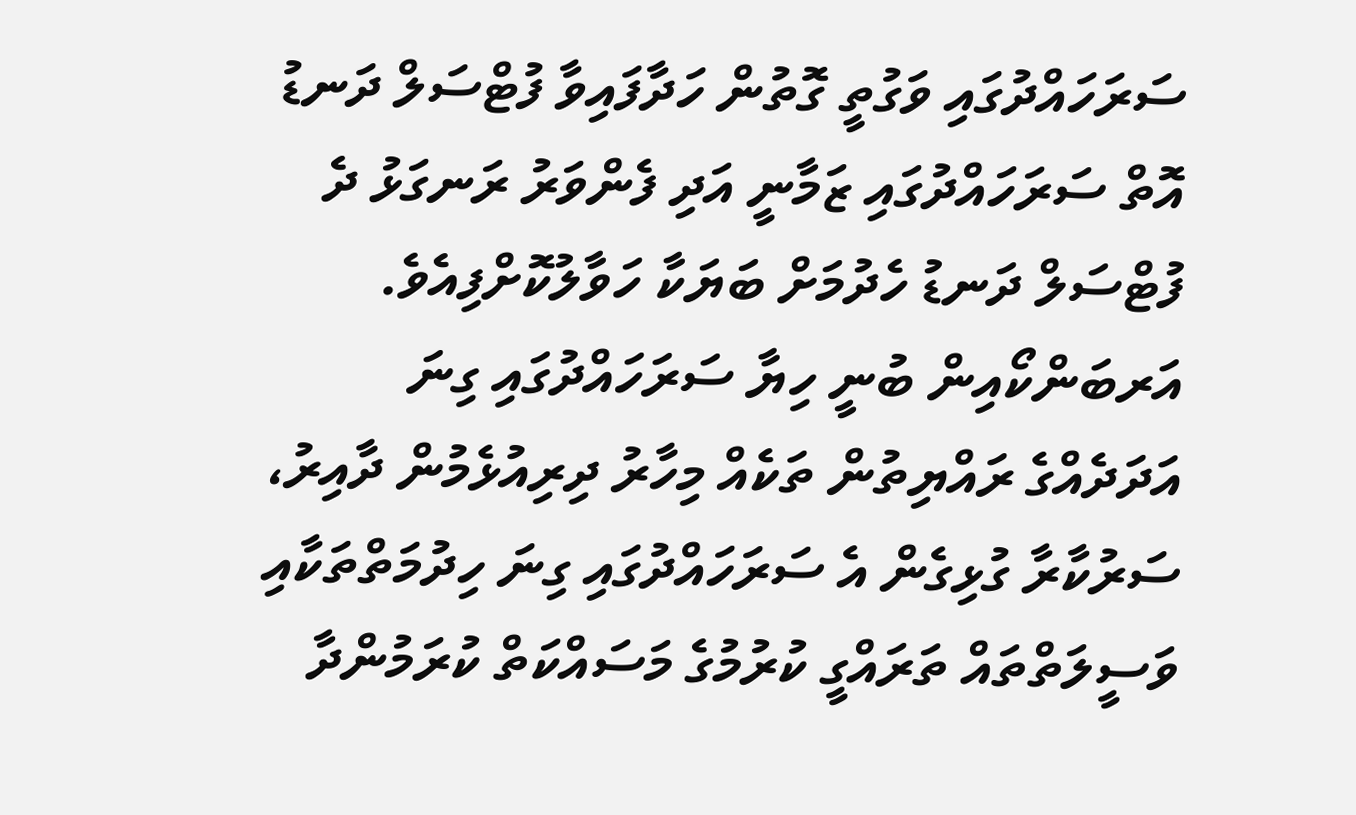ސަރަހައްދުގައި ވަގުތީ ގޮތުން ހަދާފައިވާ ފުޓްސަލް ދަނޑު އޮތް ސަރަހައްދުގައި ޒަމާނީ އަދި ފެންވަރު ރަނގަޅު ދެ ފުޓްސަލް ދަނޑު ހެދުމަށް ބަޔަކާ ހަވާލުކޮށްފިއެވެ.
އަރބަންކޯއިން ބުނީ ހިޔާ ސަރަހައްދުގައި ގިނަ އަދަދެއްގެ ރައްޔިތުން ތަކެއް މިހާރު ދިރިއުޅެމުން ދާއިރު، ސަރުކާރާ ގުޅިގެން އެ ސަރަހައްދުގައި ގިނަ ހިދުމަތްތަކާއި ވަސީލަތްތައް ތަރައްގީ ކުރުމުގެ މަސައްކަތް ކުރަމުންދާ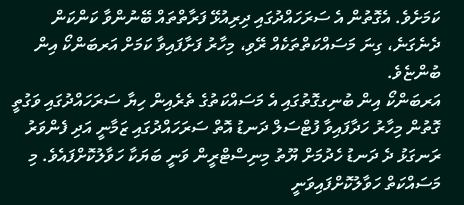ކަމަށެވެ. އެގޮތުން އެ ސަރަހައްދުގައި ދިރިއުޅޭ ފަރާތްތައް ބޭނުންވާ ކަންކަން ދެނެގަނެ، ގިނަ މަސައްކަތްތަކެއް ރޭވި، މިހާރު ފަށާފައިވާ ކަމަށް އަރބަންކޯ އިން ބުންޏެވެ.
އަރބަންކޯ އިން ބުނިގގޮތުގައި އެ މަސައްކަތުގެ ތެރެއިން ހިޔާ ސަރަހައްދުގައި ވަގުތީ ގޮތުން މިހާރު ހަދާފައިވާ ފުޓްސަލް ދަނޑު އޮތް ސަރަހައްދުގައި ޒަމާނީ އަދި ފެންވަރު ރަނގަޅު ދެ ދަނޑު ހެދުމަށް ޔޫތު މިނިސްޓްރީން ވަނީ ބަޔަކާ ހަވާލުކޮށްފައެވެ. މި މަސައްކަތް ހަވާލުކޮށްފައިވަނީ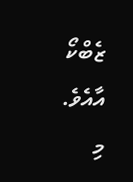ޒެބްކޯ އާއެވެ.
މި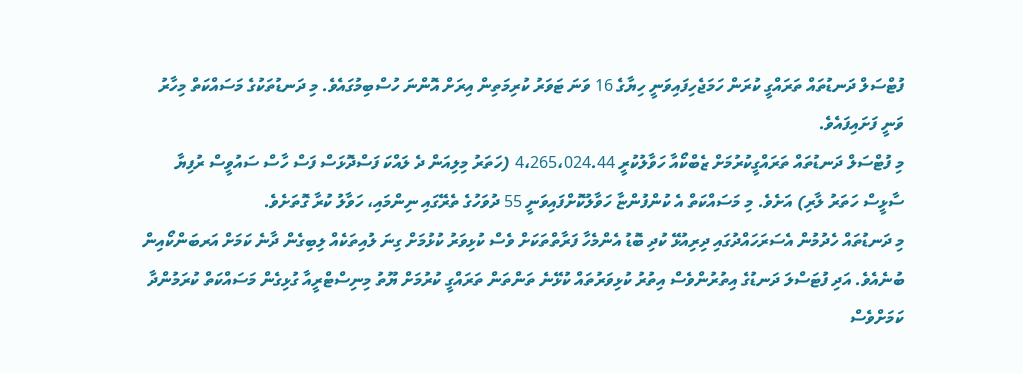ފުޓްސަލް ދަނޑުތައް ތަރައްގީ ކުރަން ހަމަޖެހިފައިވަނީ ހިޔާގެ 16 ވަނަ ޓަވަރު ކުރިމަތިން އިރަށް އޮންނަ ހުސްބިމުގައެވެ. މި ދަނޑުތަކުގެ މަސައްކަތް މިހާރު ވަނީ ފަށައިފައެވެ.
މި ފުޓްސަލް ދަނޑުތައް ތަރައްގީކުރުމަށް ޒެބްކޯއާ ހަވާލުކުރީ 4،265،024.44 (ހަތަރު މިލިއަން ދެ ލައްކަ ފަސްދޮޅަސް ފަސް ހާސް ސައުވީސް ރުފިޔާ ސާޅީސް ހަތަރު ލާރި) އަށެވެ. މި މަސައްކަތް އެ ކުންފުންޏާ ހަވާލުކޮށްފައިވަނީ 55 ދުވަހުގެ ތެރޭގައި ނިންމައި، ހަވާލު ކުރާ ގޮތަށެވެ.
މި ދަނޑުތައް ހެދުމުން އެސަރަހައްދުގައި ދިރިއުޅޭ ކުދި ބޮޑު އެންމެހާ ފަރާތްތަކަށް ވެސް ކުޅިވަރު ކުޅުމަށް ގިނަ ލުއިތަކެއް ލިބިގެން ދާނެ ކަމަށް އަރބަންކޯއިން ބުނެއެވެ. އަދި ފުޓަސްލަ ދަނޑުގެ އިތުރުންވެސް އިތުރު ކުޅިވަރުތައް ކުޅޭނެ ތަންތަން ތަރައްގީ ކުރުމަށް ޔޫތު މިނިސްޓްރީއާ ގުޅިގެން މަސައްކަތް ކުރަމުންދާ ކަމަށްވެސް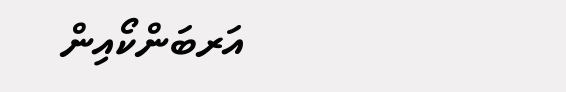އަރބަންކޯއިން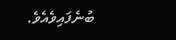ބުނެފައިވެއެވެ.